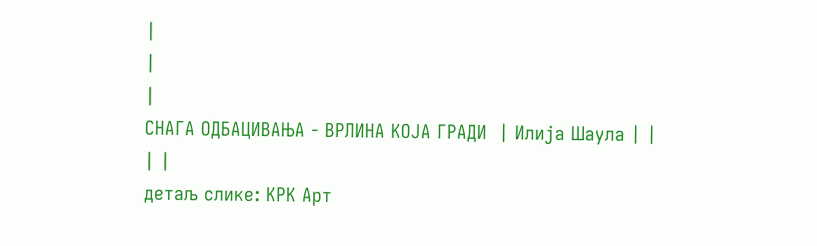|
|
|
СНАГА ОДБАЦИВАЊА - ВРЛИНА КОЈА ГРАДИ  | Илија Шаула | |
| |
детаљ слике: КРК Арт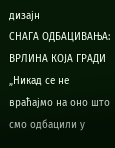дизајн
СНАГА ОДБАЦИВАЊА: ВРЛИНА КОЈА ГРАДИ
„Никад се не враћајмо на оно што смо одбацили у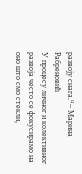развоју снага.“– Марина Рабрeновић
У процесу личног и колективног развоја често се фокусирамо на оно што смо стекли,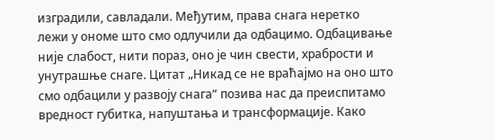изградили, савладали. Међутим, права снага неретко лежи у ономе што смо одлучили да одбацимо. Одбацивање није слабост, нити пораз, оно је чин свести, храбрости и унутрашње снаге. Цитат „Никад се не враћајмо на оно што смо одбацили у развоју снага“ позива нас да преиспитамо вредност губитка, напуштања и трансформације. Како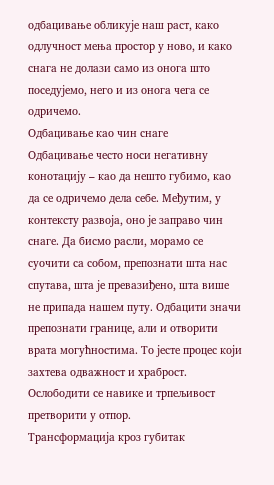одбацивање обликује наш раст, како одлучност мења простор у ново, и како снага не долази само из онога што поседујемо, него и из онога чега се одричемо.
Одбацивање као чин снаге
Одбацивање често носи негативну конотацију – као да нешто губимо, као да се одричемо дела себе. Међутим, у контексту развоја, оно је заправо чин снаге. Да бисмо расли, морамо се суочити са собом, препознати шта нас спутава, шта је превазиђено, шта више не припада нашем путу. Одбацити значи препознати границе, али и отворити врата могућностима. То јесте процес који захтева одважност и храброст. Ослободити се навике и трпељивост претворити у отпор.
Трансформација кроз губитак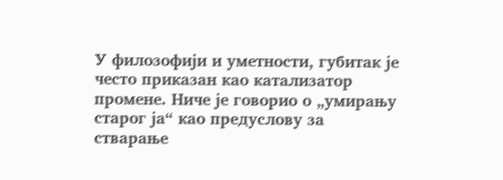У филозофији и уметности, губитак је често приказан као катализатор промене. Ниче је говорио о „умирању старог ја“ као предуслову за стварање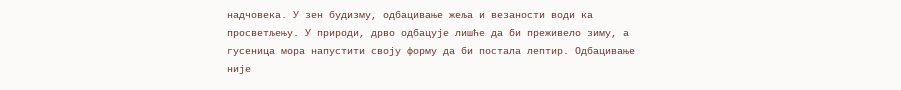надчовека. У зен будизму, одбацивање жеља и везаности води ка просветљењу. У природи, дрво одбацује лишће да би преживело зиму, а гусеница мора напустити своју форму да би постала лептир. Одбацивање није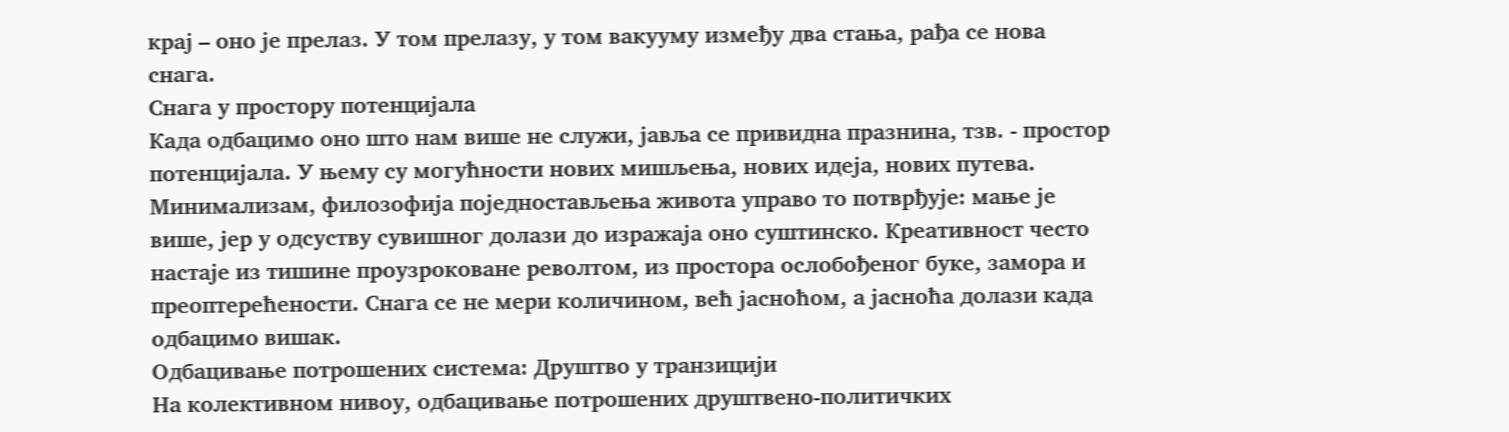крај – оно је прелаз. У том прелазу, у том вакууму између два стања, рађа се нова снага.
Снага у простору потенцијала
Када одбацимо оно што нам више не служи, јавља се привидна празнина, тзв. - простор потенцијала. У њему су могућности нових мишљења, нових идеја, нових путева. Минимализам, филозофија поједностављења живота управо то потврђује: мање је више, јер у одсуству сувишног долази до изражаја оно суштинско. Креативност често настаје из тишине проузроковане револтом, из простора ослобођеног буке, замора и преоптерећености. Снага се не мери количином, већ јасноћом, а јасноћа долази када одбацимо вишак.
Одбацивање потрошених система: Друштво у транзицији
На колективном нивоу, одбацивање потрошених друштвено-политичких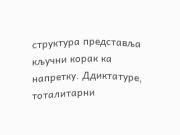структура представља кључни корак ка напретку. Ддиктатуре, тоталитарни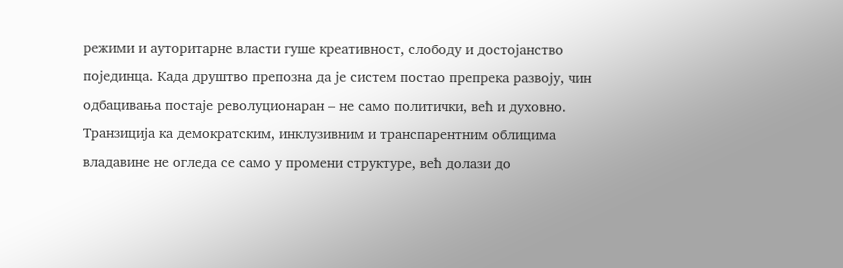режими и ауторитарне власти гуше креативност, слободу и достојанство појединца. Када друштво препозна да је систем постао препрека развоју, чин одбацивања постаје револуционаран – не само политички, већ и духовно. Транзиција ка демократским, инклузивним и транспарентним облицима владавине не огледа се само у промени структуре, већ долази до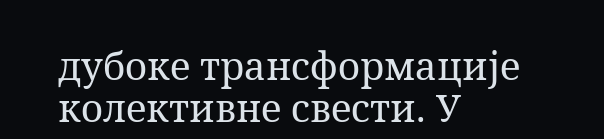дубоке трансформације колективне свести. У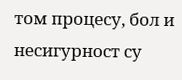том процесу, бол и несигурност су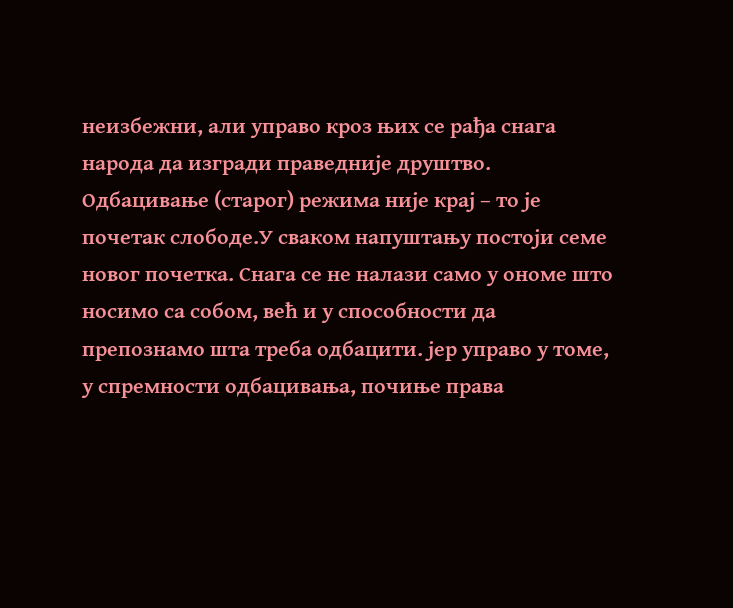неизбежни, али управо кроз њих се рађа снага народа да изгради праведније друштво. Одбацивање (старог) режима није крај – то је почетак слободе.У сваком напуштању постоји семе новог почетка. Снага се не налази само у ономе што носимо са собом, већ и у способности да препознамо шта треба одбацити. јер управо у томе, у спремности одбацивања, почиње права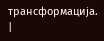трансформација.
|